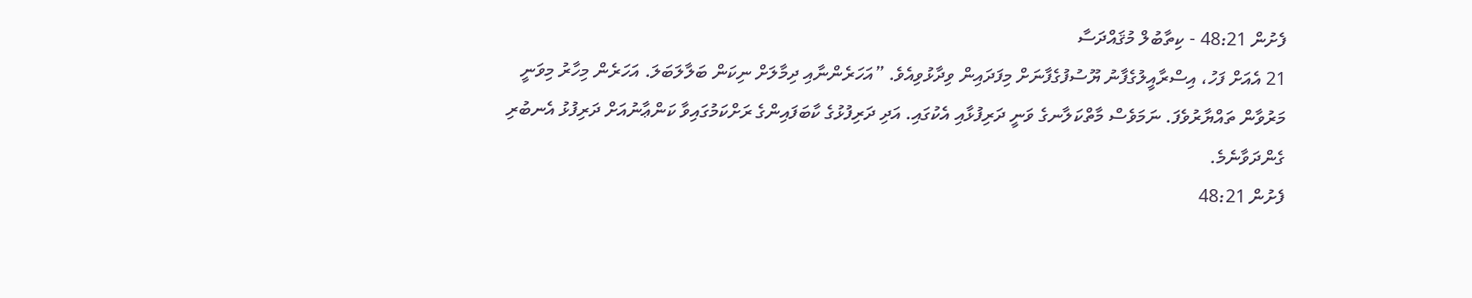ފެށުން 48:21 - ކިތާބުލް މުޤައްދަސާ
21 އެއަށް ފަހު، އިސްރާއީލުގެފާނު ޔޫސުފުގެފާނަށް މިފަދައިން ވިދާޅުވިއެވެ. ”އަހަރެންނާއި ދިމާލަށް ނިކަން ބަލާލަބަލަ. އަހަރެން މިހާރު މިވަނީ މަރުވާން ތައްޔާރުވެފަ. ނަމަވެސް މާތްކަލާނގެ ވަނީ ދަރިފުޅާއި އެކުގައި. އަދި ދަރިފުޅުގެ ކާބަފައިންގެ ރަށްކަމުގައިވާ ކަންޢާނުއަށް ދަރިފުޅު އެނބުރި ގެންދަވާނެމެ.
ފެށުން 48:21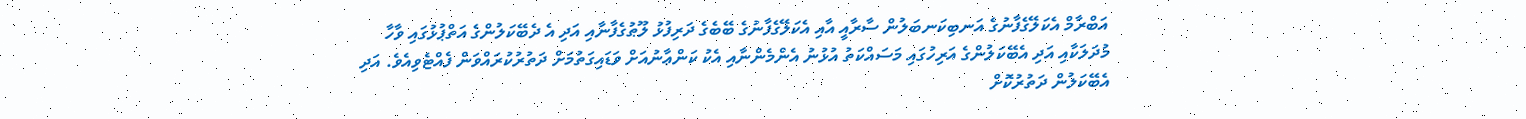އަބްރާމް އެކަލޭގެފާނުގެ އަނބިކަނބަލުން ސާރާއީ އާއި އެކަލޭގެފާނުގެ ބޭބެގެ ދަރިފުޅު ލޫޠުގެފާނާއި އަދި އެ ދެބޭކަލުންގެ އަތްޕުޅުގައި ވާހާ މުދަލަކާއި އަދި އެބޭކަލުންގެ އަރިހުގައި މަސައްކަތު އުޅުނު އެންމެންނާއި އެކު ކަންޢާނުއަށް ވަޑައިގަތުމަށް ދަތުރުކުރައްވަން ފެއްޓެވިއެވެ. އަދި އެބޭކަލުން ދަތުރުކޮށް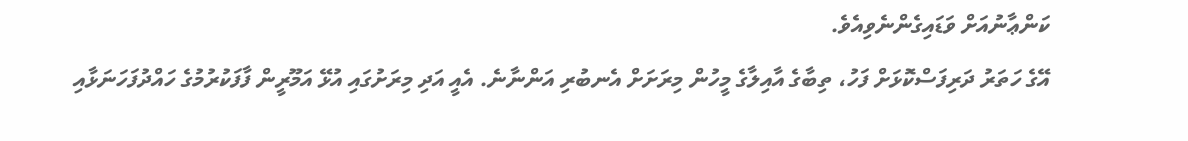ކަންޢާނުއަށް ވަޑައިގެންނެވިއެވެ.
އޭގެ ހަތަރު ދަރިފަސްކޮޅަށް ފަހު، ތިބާގެ އާއިލާގެ މީހުން މިރަށަށް އެނބުރި އަންނާނެ. އެއީ އަދި މިރަށުގައި އުޅޭ އަމޫރީން ފާފަކުރުމުގެ ހައްދުފަހަނަޅާއި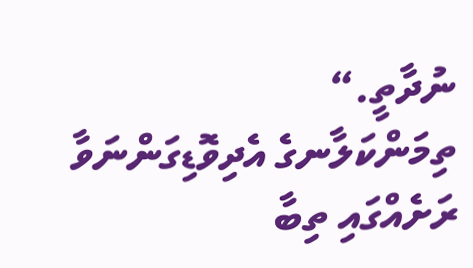ނުދާތީ.“
ތިމަންކަލާނގެ އެދިވޮޑިގަންނަވާ ރަށެއްގައި ތިބާ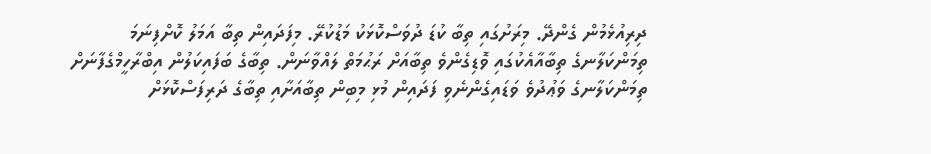ދިރިއުޅެމުން ގެންދޭ. މިރަށުގައި ތިބާ ކުޑަ ދުވަސްކޮޅަކު މަޑުކުރޭ. މިފަދައިން ތިބާ އަމަލު ކޮށްފިނަމަ ތިމަންކަލާނގެ ތިބާއާއެކުގައި ވޮޑިގެންވެ ތިބާއަށް ރަޙުމަތް ލައްވާނަން. ތިބާގެ ބަފައިކަލުން އިބްރާހީމްގެފާނަށް ތިމަންކަލާނގެ ވަޢުދުވެ ވަޑައިގެންނެވި ފަދައިން މުޅި މިބިން ތިބާއަށާއި ތިބާގެ ދަރިފަސްކޮޅަށް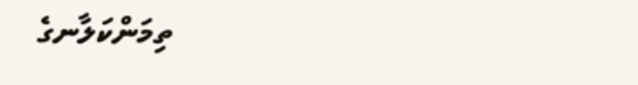ތިމަންކަލާނގެ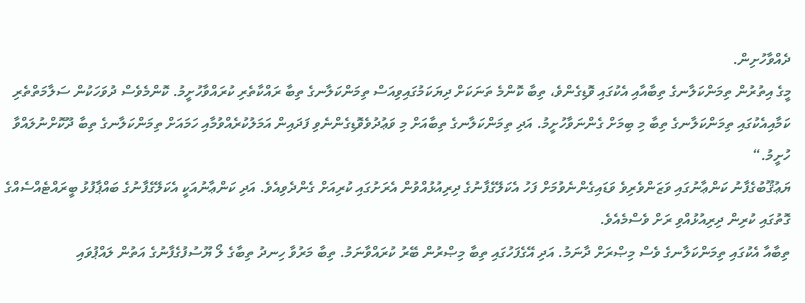ދެއްވާހުށިން.
މީގެ އިތުރުން ތިމަންކަލާނގެ ތިބާއާއި އެކުގައި ވޮޑިގެންވެ، ތިބާ ކޮންމެ ތަނަކަށް ދިޔަކަމުގައިވިއަސް ތިމަންކަލާނގެ ތިބާ ރައްކާތެރި ކުރައްވާހުށީމު. ކޮންމެވެސް ދުވަހަކުން ސަލާމަތްތެރި ކަމާއިއެކުގައި ތިމަންކަލާނގެ ތިބާ މި ބިމަށް ގެންނަވާހުށީމު. އަދި ތިމަންކަލާނގެ ތިބާއަށް މި ވަޢުދުވެވޮޑިގެންނެވި ފަދައިން އަމަލުކުރެއްވުމާއި ހަމައަށް ތިމަންކަލާނގެ ތިބާ ދޫކޮށްނުލައްވާ ހުށީމު.“
ޔަޢުޤޫބުގެފާނު ކަންޢާނުގައި ވަޒަންވެރިވެ ވަޑައިގެންނެވުމަށް ފަހު އެކަލޭގެފާނުގެ ދިރިއުޅުއްވުން އެރަށުގައި ކުރިއަށް ގެންދެވިއެވެ. އަދި ކަންޢާނުއަކީ އެކަލޭގެފާނުގެ ބައްޕާފުޅު ބީރައްޓެއްސެއްގެ ގޮތުގައި ކުރިން ދިރިއުޅުއްވި ރަށް ވެސްމެއެވެ.
ތިބާއާ އެކުގައި ތިމަންކަލާނގެ ވެސް މިޞްރަށް ދާނަމު. އަދި އޭގެފަހުގައި ތިބާ މިޞްރުން ބޭރު ކުރައްވާނަމު. ތިބާ މަރުވާ ހިނދު ތިބާގެ ލޯ ޔޫސުފުގެފާނުގެ އަތުން ލައްޕުވައި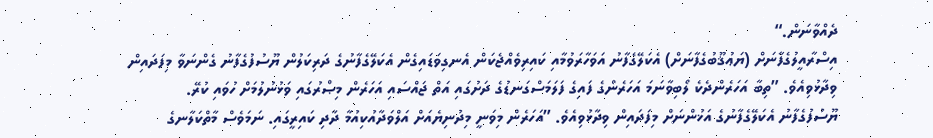ދެއްވާނަން.“
އިސްރާއީލުގެފާނަށް (ޔަޢުޤޫބުގެފާނަށް) އެކަލޭގެފާނު އަވަހާރަވުމާއި ކައިރިވެއްޖެކަން އެނގިވަޑައިގެން އެކަލޭގެފާނުގެ ދަރިކަލުން ޔޫސުފުގެފާނު ގެންނަވާ މިފަދައިން ވިދާޅުވިއެވެ. ”ތިބާ އަހަރެންދެކެ ލޯބިވާނަމަ އަހަރެންގެ ފައިގެ ފަލަމަސްގަނޑުގެ ދަށުގައި އަތް ޖައްސައި އަހަރެން މިޞްރުގައި ވަޅުނުލުމަށް ހުވައި ކުރޭ.
ޔޫސުފުގެފާނު އެކަލޭގެފާނުގެ އަޚުންނަށް މިފަދައިން ވިދާޅުވިއެވެ. ”އަހަރެން މިވަނީ މިދުނިޔެއަށް އަލްވަދާއުކިއުމާ ދާދި ކައިރީގައި. ނަމަވެސް މާތްކަލާނގެ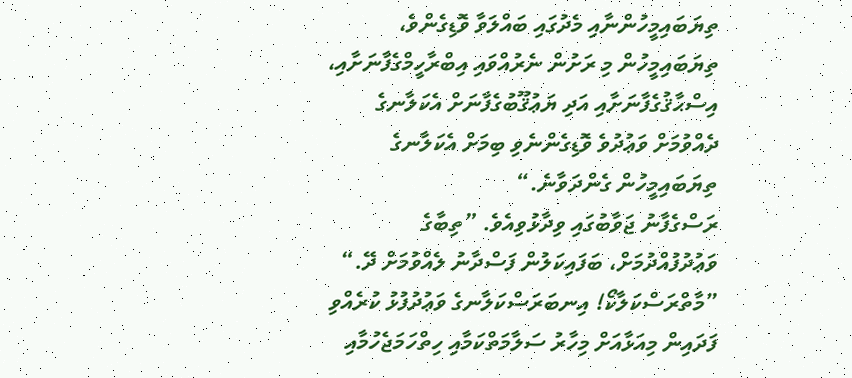ތިޔަބައިމީހުންނާއި މެދުގައި ބައްލަވާ ވޮޑިގެންވެ، ތިޔަބައިމީހުން މި ރަށުން ނެރުއްވައި އިބްރާހީމްގެފާނަށާއި، އިސްޙާޤުގެފާނަށާއި އަދި ޔަޢުޤޫބުގެފާނަށް އެކަލާނގެ ދެއްވުމަށް ވަޢުދުވެ ވޮޑިގެންނެވި ބިމަށް އެކަލާނގެ ތިޔަބައިމީހުން ގެންދަވާނެ.“
ރަސްގެފާނު ޖަވާބުގައި ވިދާޅުވިއެވެ. ”ތިބާގެ ވަޢުދުފުއްދުމަށް، ބަފައިކަލުން ފަސްދާނު ލެއްވުމަށް ދޭ.“
”މާތްރަސްކަލާކޯ! އިނބަރަސްކަލާނގެ ވަޢުދުފުޅު ކުރެއްވި ފަދައިން މިއަޅާއަށް މިހާރު ސަލާމަތްކަމާއި ހިތްހަމަޖެހުމާއި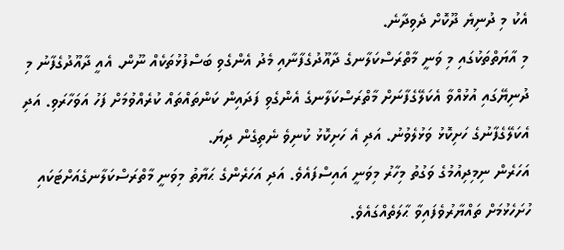އެކު މި ދުނިޔެ ދޫކޮށް ދެވިދާނެ.
މި އާޔަތްތަކުގައި މި ވަނީ މާތްރަސްކަލާނގެ ދާއޫދުގެފާނާއި މެދު އެންގެވި ބަސްފުޅުތަކެއް ނޫން. އެއީ ދާއޫދުގެފާނު މި ދުނިޔޭގައި އުޅުއްވާ އެކަލޭގެފާނަށް މާތްރަސްކަލާނގެ އެންގެވި ފަދައިން ކަންތައްތައް ކުރެއްވުމަށް ފަހު އަވަހާރަވި. އަދި އެކަލޭގެފާނުގެ ހަށިކޮޅު ވަޅުލެވުނު. އަދި އެ ހަށިކޮޅު ކުނިވެ ނެތިގެން ދިޔަ.
އަހަރެން ނިމިދިއުމުގެ ވަގުތު މިހާރު މިވަނީ އައިސްފައެވެ. އަދި އަހަރެންގެ ޙަޔާތު މިވަނީ މާތްރަސްކަލާނގެއަށްޓަކައި ހުށަހެޅުމަށް ތައްޔާރުވެފައިވާ ޙާލަތެއްގައެވެ.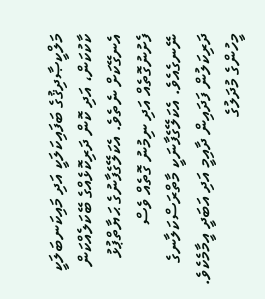މަލްކީޞާދިޤުގެ ބަފައިކަލަކީ އަދި މައިކަނބަލަކީ ކާކުކަން، އަދި ކޮން ދަރިކޮޅެއްގެ ބޭކަލެއްކަން އެނގޭކަށް ނެތެވެ. އެކަލޭގެފާނުގެ ޙަޔާތްޕުޅު ފެށުނުގޮތެއް އަދި ނިމުނު ގޮތެއް ވެސް ނޭނގެއެވެ. އެކަލޭގެފާނަކީ މާތްރަސްކަލާނގެ ދަރިކަލުން ފަދައިން ދާއިމީ އަދި އަބަދީ އީމާމެކެވެ.
މީހުންގެ މުދަލުގެ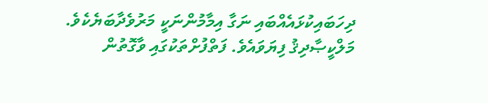ދިހަބައިކުޅައެއްބައި ނަގާ އިމާމުންނަކީ މަރުވެދާބަޔެކެވެ. މަލްކީޞާދިޤު ފިޔަވައެވެ. ފަތްފުށްތަކުގައި ވާގޮތުން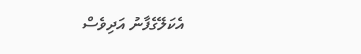އެކަލޭގެފާނު އަދިވެސް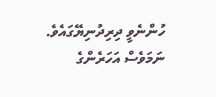ހުންނެވީ ދިރިދުނިޔޭގައެވެ.
ނަމަވެސް އަހަރެންގެ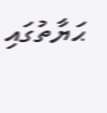ޙަޔާތުގައި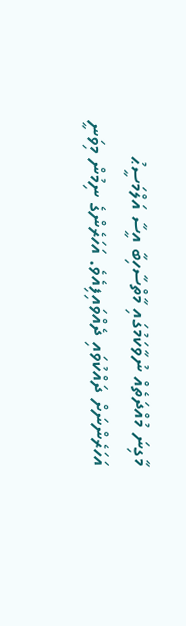މާގިނަ މުއްދަތެއް ނުވާކަމުގައި މާތްސާހިބާ އީސާ އަލްމަސީޙު އަހަރެންނަށް ދައްކުވައި ދެއްވައިފިއެވެ. އަހަރެންގެ ނިމުން މިވަނީ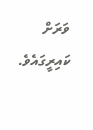ވަރަށް ކައިރީގައެވެ.